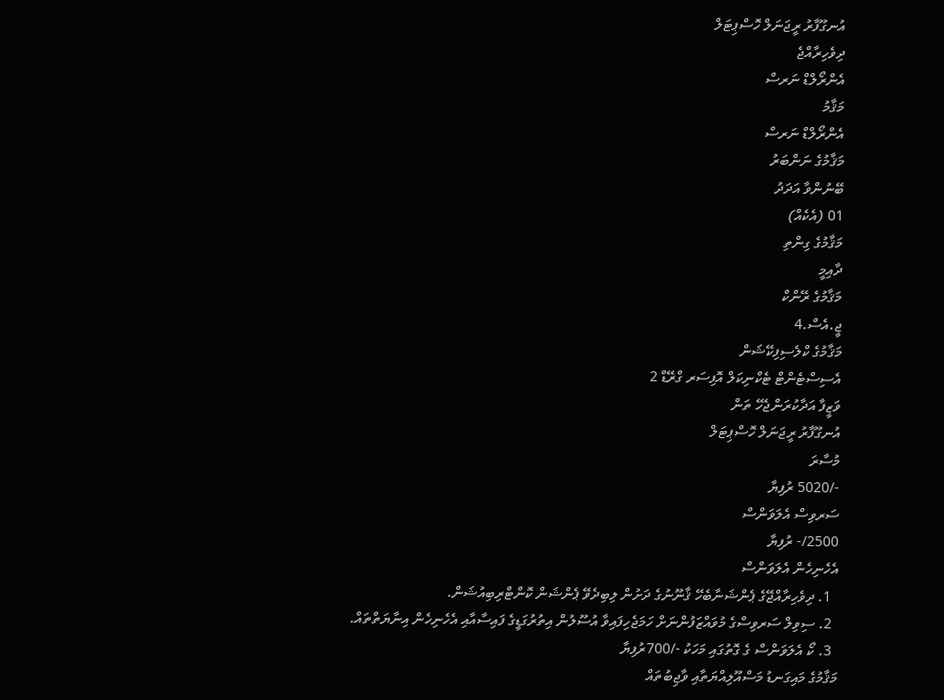އުނގޫފާރު ރީޖަނަލް ހޮސްޕިޓަލް
ދިވެހިރާއްޖެ
އެންރޯލްޑް ނަރސް
މަޤާމު
އެންރޯލްޑް ނަރސް
މަޤާމުގެ ނަންބަރު
ބޭނުންވާ އަދަދު
01 (އެކެއް)
މަޤާމުގެ ގިންތި
ދާއިމީ
މަޤާމުގެ ރޭންކް
ޖީ.އެސް.4
މަޤާމުގެ ކްލެސިފިކޭޝަން
އެސިސްޓެންޓް ޓެކްނިކަލް އޮފިސަރ ގްރޭޑް 2
ވަޒީފާ އަދާކުރަންޖެހޭ ތަން
އުނގޫފާރު ރީޖަނަލް ހޮސްޕިޓަލް
މުސާރަ
-/5020 ރުފިޔާ
ސަރވިސް އެލަވަންސް
2500/- ރުފިޔާ
އެހެނިހެން އެލަވަންސް
  1. ދިވެހިރާއްޖޭގެ ޕެންޝަނާބެހޭ ޤާނޫނުގެ ދަށުން ލިބިދެވޭ ޕެންޝަން ކޮންޓްރިބިއުޝަން.
  2. ސިވިލް ސަރވިސްގެ މުވައްޒަފުންނަށް ހަމަޖެހިފައިވާ އުސޫލުން އިތުރުގަޑީގެ ފައިސާއާއި އެހެނިހެން އިނާޔަތްތައް.
  3. ކޯ އެލަވަންސް ގެ ގޮތުގައި މަހަކު -/700ރުފިޔާ
މަޤާމުގެ މައިގަނޑު މަސްއޫލިއްޔަތާއި ވާޖިބުތައް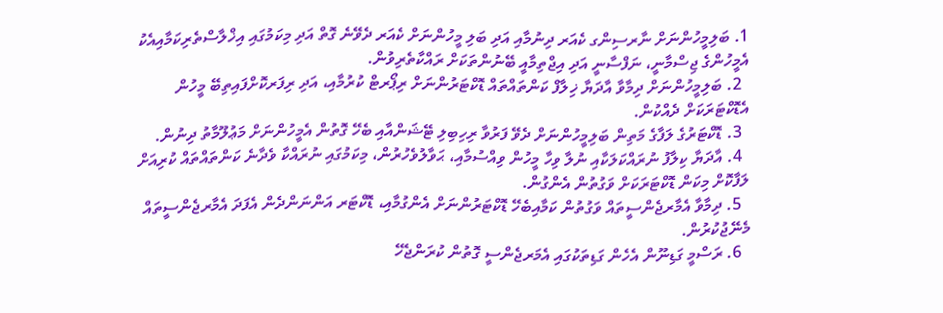1. ބަލިމީހުންނަށް ނާރސިންގ ކެއަރ ދިނުމާއި އަދި ބަލި މީހުންނަށް ކެއަރ ދެވޭނެ ގޮތް އަދި މިކަމުގައި އިޚްލާސްތެރިކަމާއިއެކު އެމީހުންގެ ޖިސްމާނީ، ނަފްސާނީ އަދި އިޖްތިމާއީ ބޭނުންތަކަށް ރައްކާތެރިވުން.
  2. ބަލިމީހުންނަށް ދިމާވާ އާދަޔާ ޚިލާފް ކަންތައްތައް ޑޮކްޓަރުންނަށް ރިޕޯރޓް ކުރުމާއި، އަދި ރިފަރކޮށްފައިތިބޭ މީހުން އެޑޮކްޓަރަކަށް ދެއްކުން.
  3. ޑޮކްޓަރުގެ ލަފާގެ މަތިން ބަލިމީހުންނަށް ދެވޭ ފަރުވާ ރިހިބިލި ޓޭޝަންއާއި ބެހޭ ގޮތުން އެމީހުންނަށް މަޢުލޫމާތު ދިނުން.
  4. އާދަޔާ ކިލާފު ނުރައްކަލަކާއި ނުލާ ވިހާ މީހުން ވިއްސުމާއި، ޙަވާލުވެހުރުން، މިކަމުގައި ނުރައްކާ ވެދާނެ ކަންތައްތައް ކުރިއަށް ލަފާކޮށް މިކަން ޑޮކްޓަރަކަށް ވަގުތުން އެންގުން.
  5. ދިމާވާ އެމާރޖެންސީތައް ވަގުތުން ކަމާއިބެހޭ ޑޮކްޓަރުންނަށް އެންގުމާއި، ޑޮކްޓަރ އަންނަންދެން އެފަދަ އެމާރޖެންސީތައް މެނޭޖުކުރުން.
  6. ރަސްމީ ގަޑިނޫން އެހެން ގަޑިތަކުގައި އެމަރޖެންސީ ގޮތުން ކުރަންޖެހޭ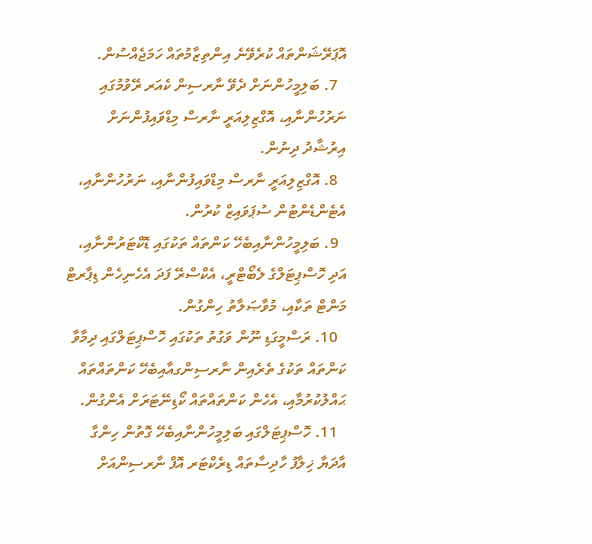އޮޕަރޭޝަންތައް ކުރެވޭނެ އިންތިޒާމުތައް ހަމަޖެއްސުން.
  7. ބަލިމީހުންނަށް ދެވޭ ނާރސިން ކެއަރ ރޭވުމުގައި ނަރުހުންނާއި، އޮގްޒިލިއަރީ ނާރސް މިޑްވައިފުންނަށް އިރުޝާދު ދިނުން.
  8. އޮގްޒިލިއަރީ ނާރސް މިޑްވައިފުންނާއި، ނަރުހުންނާއި، އެޓެންޑެންޓުން ސުޕަވައިޒް ކުރުން.
  9. ބަލިމީހުންނާއިބެހޭ ކަންތައް ތަކުގައި ޑޮކްޓަރުންނާއި، އަދި ހޮސްޕިޓަލްގެ ލެބޯޓްރީ، އެކްސްރޭ ފަދަ އެހެނިހެން ޑިޕާރޓް މަންޓް ތަކާއި، މުވާޞަލާތު ހިންގުން.
  10. ރަސްމީގަޑި ނޫން ވަގުތު ތަކުގައި ހޮސްޕިޓަލްގައި ދިމާވާ ކަންތައް ތަކުގެ ތެރެއިން ނާރސިންގއާއިބެހޭ ކަންތައްތައް ޙައްލުކުރުމާއި، އެހެން ކަންތައްތައް ކޯޑިނޭޓަރަށް އެންގުން.
  11. ހޮސްޕިޓަލްގައި ބަލިމީހުންނާއިބެހޭ ގޮތުން ހިންގާ އާދަޔާ ޚިލާފު ހާދިސާތައް ޑިރެކްޓަރ އޮފް ނާރސިންއަށް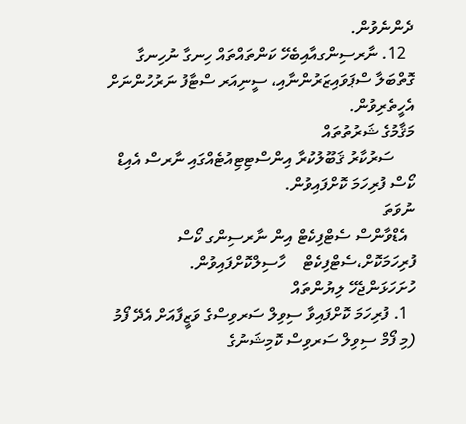ދެންނެވުން.
  12. ނާރސިންގއާއިބެހޭ ކަންތައްތައް ހިނގާ ނުހިނގާ ގޮތްބަލާ ސްޕަވައިޒަރުންނާއި، ސީނިއަރ ސްޓާފު ނަރުހުންނަށް އެހީތެރިވުން.
މަޤާމުގެ ޝަރުތުތައް
     ސަރުކާރު ޤަބޫލުކުރާ އިންސްޓިޓިއުޓެއްގައި ނާރސް އެއިޑް ކޯސް ފުރިހަމަ ކޮށްފައިވުން.
ނުވަތަ
  އެޑްވާންސް ސެޓްފިކެޓް އިން ނާރސިންގ ކޯސް ފުރިހަމަކޮށް،ސެޓްފިކެޓް    ހާސިލްކޮށްފައިވުން.
ހުށަހަޅަންޖެހޭ ލިޔުންތައް
  1. ފުރިހަމަ ކޮށްފައިވާ ސިވިލް ސަރވިސްގެ ވަޒީފާއަށް އެދޭ ފޯމު (މި ފޯމް ސިވިލް ސަރވިސް ކޮމިޝަނުގެ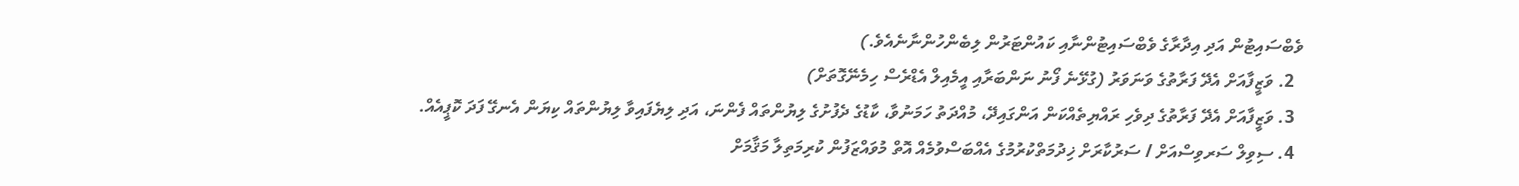ވެބްސައިޓުން އަދި އިދާރާގެ ވެބްސައިޓުންނާއި ކައުންޓަރުން ލިބެންހުންނާނެއެވެ.)
  2. ވަޒީފާއަށް އެދޭ ފަރާތުގެ ވަނަވަރު (ގުޅޭނެ ފޯނު ނަންބަރާއި އީމެއިލް އެޑްރެސް ހިމެނޭގޮތަށް)
  3. ވަޒީފާއަށް އެދޭ ފަރާތުގެ ދިވެހި ރައްޔިތެއްކަން އަންގައިދޭ، މުއްދަތު ހަމަނުވާ، ކާޑުގެ ދެފުށުގެ ލިޔުންތައް ފެންނަ، އަދި ލިޔެފައިވާ ލިޔުންތައް ކިޔަން އެނގޭ ފަދަ ކޮޕީއެއް.
  4. ސިވިލް ސަރވިސްއަށް / ސަރުކާރަށް ޚިދުމަތްކުރުމުގެ އެއްބަސްވުމެއް އޮތް މުވައްޒަފުން ކުރިމަތިލާ މަޤާމަށް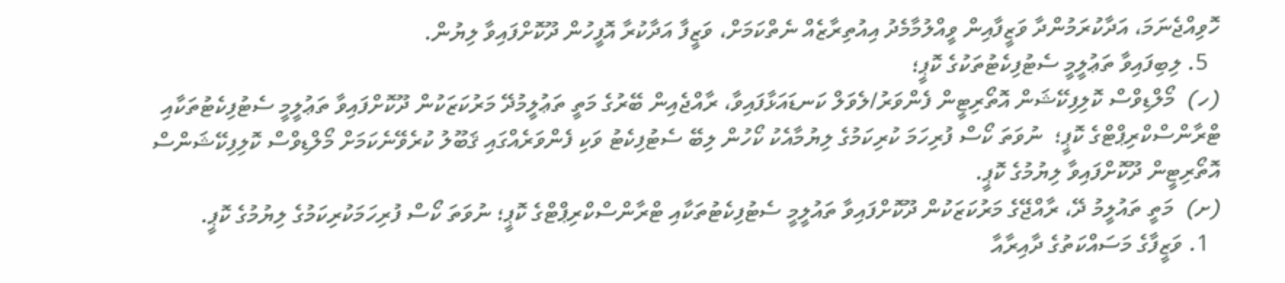ހޮވިއްޖެނަމަ، އަދާކުރަމުންދާ ވަޒީފާއިން ވީއްލުމާމެދު އިއުތިރާޒެއް ނެތްކަމަށް، ވަޒީފާ އަދާކުރާ އޮފީހުން ދޫކޮށްފައިވާ ލިޔުން.
  5. ލިބިފައިވާ ތަޢުލީމީ ސެޓުފިކެޓުތަކުގެ ކޮޕީ؛
(ހ)  މޯލްޑިވްސް ކޮލިފިކޭޝަން އޮތޯރިޓީން ފެންވަރު/ލެވަލް ކަނޑައަޅާފައިވާ، ރާއްޖެއިން ބޭރުގެ މަތީ ތަޢުލީމުދޭ މަރުކަޒަކުން ދޫކޮށްފައިވާ ތަޢުލީމީ ސެޓުފިކެޓުތަކާއި ޓްރާންސްކްރިޕްޓްގެ ކޮޕީ؛  ނުވަތަ ކޯސް ފުރިހަމަ ކުރިކަމުގެ ލިޔުމާއެކު ކޯހުން ލިބޭ ސެޓުފިކެޓު ވަކި ފެންވަރެއްގައި ޤަބޫލު ކުރެވޭނެކަމަށް މޯލްޑިވްސް ކޮލިފިކޭޝަންސް އޮތޯރިޓީން ދޫކޮށްފައިވާ ލިޔުމުގެ ކޮޕީ.
(ށ)  މަތީ ތައުލީމު ދޭ، ރާއްޖޭގެ މަރުކަޒަކުން ދޫކޮށްފައިވާ ތައުލީމީ ސެޓުފިކެޓުތަކާއި ޓްރާންސްކްރިޕްޓްގެ ކޮޕީ؛ ނުވަތަ ކޯސް ފުރިހަމަކުރިކަމުގެ ލިޔުމުގެ ކޮޕީ.
  1. ވަޒީފާގެ މަސައްކަތުގެ ދާއިރާއާ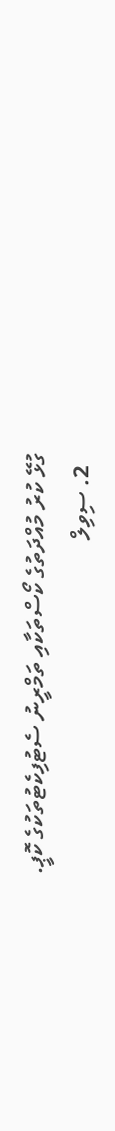ގުޅޭ ކުރު މުއްދަތުގެ ކޯސްތަކާއި ތަމްރީނު ސެޓުފިކެޓުތަކުގެ ކޮޕީ.
  2. ސިވިލް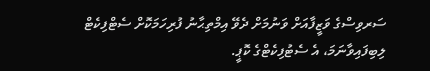ސަރވިސްގެ ވަޒީފާއަށް ވަނުމަށް ދެވޭ އިމްތިޙާނު ފުރިހަމަކޮށް ސެޓްފިކެޓް ލިބިފައިވާނަމަ، އެ ސެޓުފިކެޓްގެ ކޮޕީ.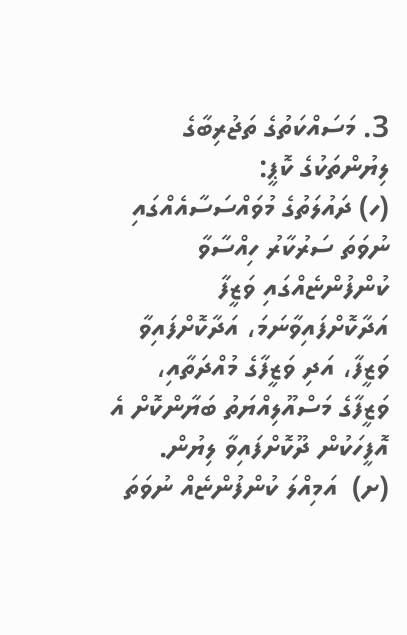3. މަސައްކަތުގެ ތަޖުރިބާގެ ލިޔުންތަކުގެ ކޮޕީ:
(ހ) ދައުލަތުގެ މުވައްސަސާއެއްގައި ނުވަތަ ސަރުކާރު ހިއްސާވާ ކުންފުންޏެއްގައި ވަޒީފާ އަދާކޮށްފައިވާނަމަ، އަދާކޮށްފައިވާ ވަޒީފާ، އަދި ވަޒީފާގެ މުއްދަތާއި، ވަޒީފާގެ މަސްއޫލިއްޔަތު ބަޔާންކޮށް އެ އޮފީހަކުން ދޫކޮށްފައިވާ ލިޔުން.
(ށ)  އަމިއްލަ ކުންފުންޏެއް ނުވަތަ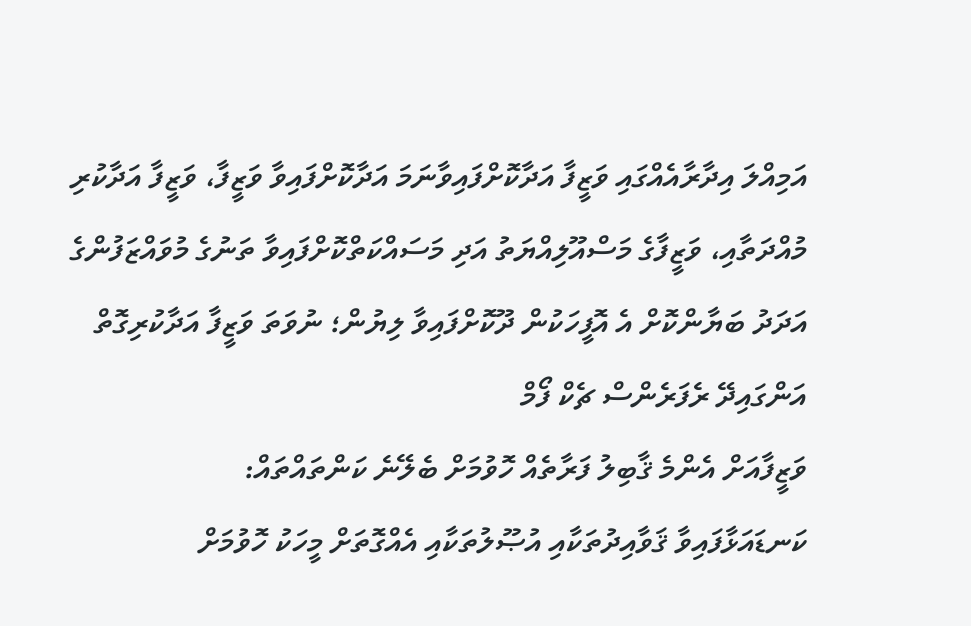އަމިއްލަ އިދާރާއެއްގައި ވަޒީފާ އަދާކޮށްފައިވާނަމަ އަދާކޮށްފައިވާ ވަޒީފާ، ވަޒީފާ އަދާކުރި މުއްދަތާއި، ވަޒީފާގެ މަސްއޫލިއްޔަތު އަދި މަސައްކަތްކޮށްފައިވާ ތަނުގެ މުވައްޒަފުންގެ އަދަދު ބަޔާންކޮށް އެ އޮފީހަކުން ދޫކޮށްފައިވާ ލިޔުން؛ ނުވަތަ ވަޒީފާ އަދާކުރިގޮތް އަންގައިދޭ ރެފަރެންސް ޗެކް ފޯމް
ވަޒީފާއަށް އެންމެ ޤާބިލު ފަރާތެއް ހޮވުމަށް ބެލޭނެ ކަންތައްތައް:
ކަނޑައަޅާފައިވާ ޤަވާއިދުތަކާއި އުޞޫލުތަކާއި އެއްގޮތަށް މީހަކު ހޮވުމަށް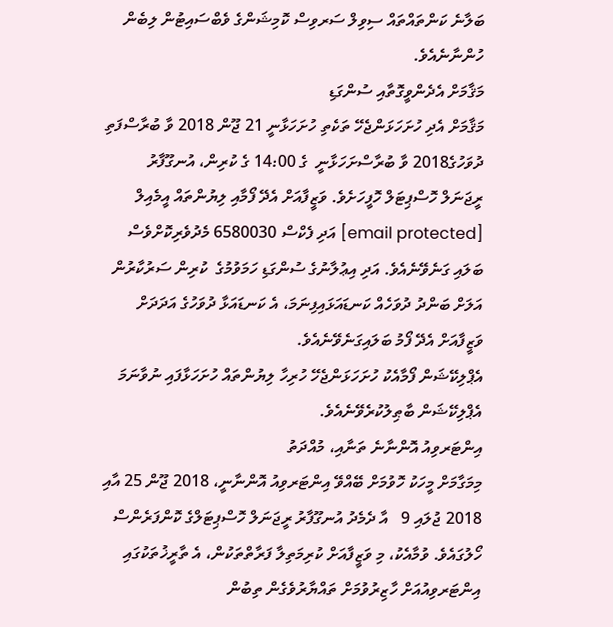ބަލާނެ ކަންތައްތައް ސިވިލް ސަރވިސް ކޮމިޝަންގެ ވެބްސައިޓުން ލިބެން ހުންނާނެއެވެ.
މަޤާމަށް އެދެންވީގޮތާއި ސުންގަޑި
މަޤާމަށް އެދި ހުށަހަޅަންޖެހޭ ތަކެތި ހުށަހަޅާނީ 21 ޖޫން 2018 ވާ ބުރާސްފަތި ދުވަހުގެ2018 ވާ ބުރާސްށަހަޅާނީ  ގެ 14:00 ގެ ކުރިން، އުނގޫފާރު ރީޖަނަލް ހޮސްޕިޓަލް ހޮފީހަށެވެ. ވަޒީފާއަށް އެދޭ ފޯމާއި ލިޔުންތައް އީމެއިލް  [email protected] އަދި ފެކްސް 6580030 މެދުވެރިކޮށްވެސް ބަލައި ގަނެވޭނެއެވެ. އަދި އިޢުލާނުގެ ސުންގަޑި ހަމަވުމުގެ  ކުރިން ސަރުކާރުން އަލަށް ބަންދު ދުވަހެއް ކަނޑައަޅައިފިނަމަ، އެ ކަނޑައަޅާ ދުވަހުގެ އަދަދަށް ވަޒީފާއަށް އެދޭ ފޯމު ބަލައިގަނެވޭނެއެވެ.
އެޕްލިކޭޝަން ފޯމާއެކު ހުށަހަޅަންޖެހޭ ހުރިހާ ލިޔުންތައް ހުށަހަޅާފައި ނުވާނަމަ އެޕްލިކޭޝަން ބާޠިލުކުރެވޭނެއެވެ.
އިންޓަރވިއު އޮންނާނެ ތަނާއި، މުއްދަތު
މިމަގާމަށް މީހަކު ހޮވުމަށް ބޭއްވޭ އިންޓަރވިއު އޮންނާނީ، 2018 ޖޫން 25 އާއި 2018 ޖުލައި 9   އާ ދެމެދު އުނގޫފާރު ރީޖަނަލް ހޮސްޕިޓަލްގެ ކޮންފަރެންސް ހޯލުގައެވެ. ވުމާއެކު، މި ވަޒީފާއަށް ކުރިމަތިލާ ފަރާތްތަކުން، އެ ތާރީޚުތަކުގައި އިންޓަރވިއުއަށް ހާޒިރުވުމަށް ތައްޔާރުވެގެން ތިބުން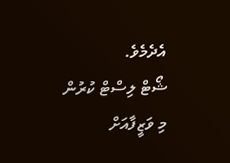އެދެމެވެ.
ޝޯޓް ލިސްޓް ކުރުން
މި ވަޒީފާއަށް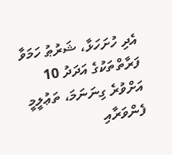އެދި ހުށަހަޅާ، ޝަރުޠު ހަމަވާ ފަރާތްތަކުގެ އަދަދު 10  އަށްވުރެ ގިނަނަމަ، ތަޢުލީމީ ފެންވަރާއި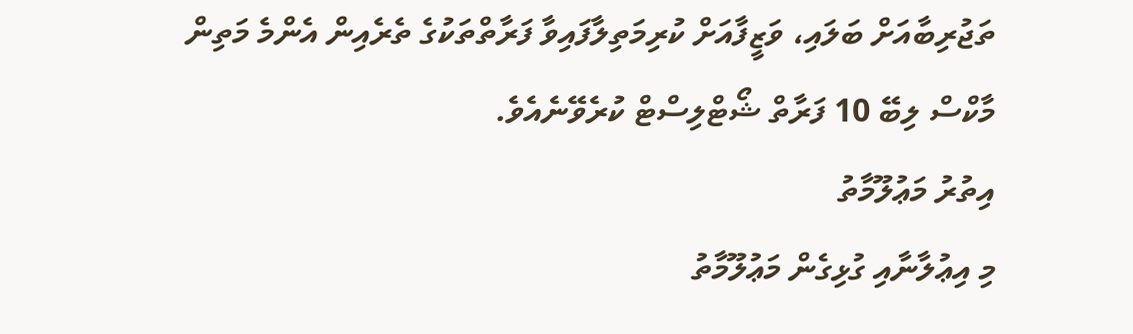ތަޖުރިބާއަށް ބަލައި، ވަޒީފާއަށް ކުރިމަތިލާފައިވާ ފަރާތްތަކުގެ ތެރެއިން އެންމެ މަތިން މާކްސް ލިބޭ 10 ފަރާތް ޝޯޓްލިސްޓް ކުރެވޭނެއެވެ.
އިތުރު މަޢުލޫމާތު
މި އިޢުލާނާއި ގުޅިގެން މަޢުލޫމާތު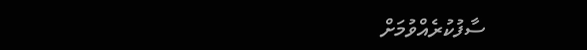ސާފުކުރެއްވުމަށް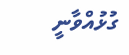ގުޅުއްވާނީ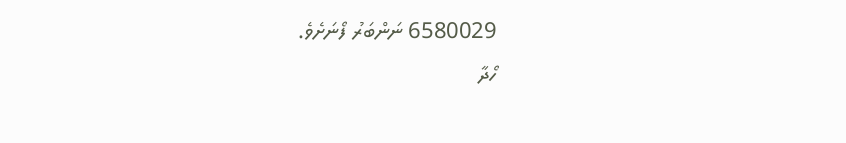6580029 ނަންބަރު ފޯނަށެވެ.
ހޯދާ